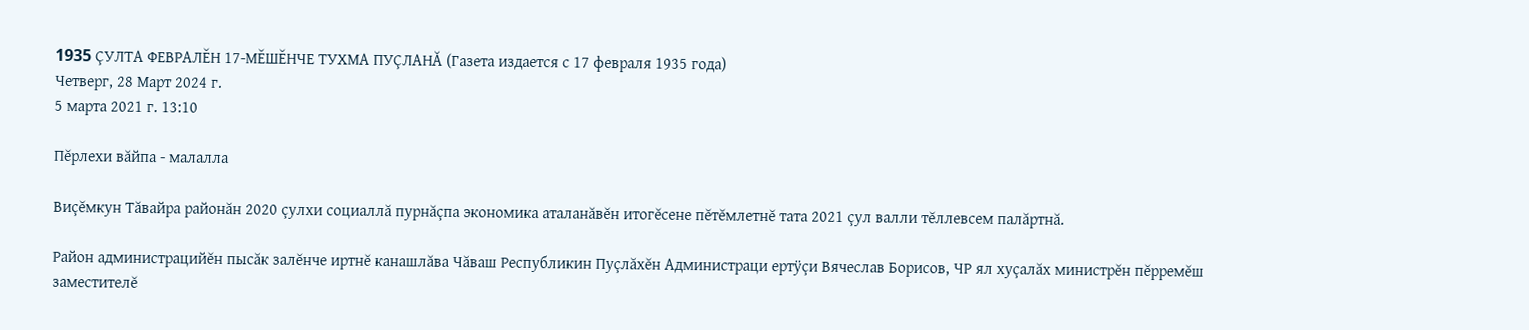1935 ÇУЛТА ФЕВРАЛĔН 17-МĔШĔНЧЕ ТУХМА ПУÇЛАНĂ (Газета издается с 17 февраля 1935 года)
Четверг, 28 Март 2024 г.
5 марта 2021 г. 13:10

Пĕрлехи вăйпа - малалла

Виçĕмкун Тăвайра районăн 2020 çулхи социаллă пурнăçпа экономика аталанăвĕн итогĕсене пĕтĕмлетнĕ тата 2021 çул валли тĕллевсем палăртнă.

Район администрацийĕн пысăк залĕнче иртнĕ канашлăва Чăваш Республикин Пуçлăхĕн Администраци ертÿçи Вячеслав Борисов, ЧР ял хуçалăх министрĕн пĕрремĕш заместителĕ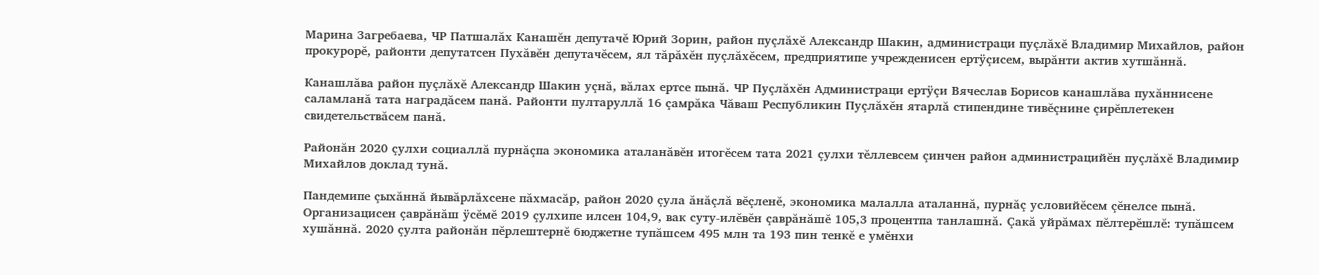Марина Загребаева, ЧР Патшалăх Канашĕн депутачĕ Юрий Зорин, район пуçлăхĕ Александр Шакин, администраци пуçлăхĕ Владимир Михайлов, район прокурорĕ, районти депутатсен Пухăвĕн депутачĕсем, ял тăрăхĕн пуçлăхĕсем, предприятипе учрежденисен ертÿçисем, вырăнти актив хутшăннă.

Канашлăва район пуçлăхĕ Александр Шакин уçнă, вăлах ертсе пынă. ЧР Пуçлăхĕн Администраци ертÿçи Вячеслав Борисов канашлăва пухăннисене саламланă тата наградăсем панă. Районти пултаруллă 16 çамрăка Чăваш Республикин Пуçлăхĕн ятарлă стипендине тивĕçнине çирĕплетекен свидетельствăсем панă.

Районăн 2020 çулхи социаллă пурнăçпа экономика аталанăвĕн итогĕсем тата 2021 çулхи тĕллевсем çинчен район администрацийĕн пуçлăхĕ Владимир Михайлов доклад тунă.

Пандемипе çыхăннă йывăрлăхсене пăхмасăр, район 2020 çула ăнăçлă вĕçленĕ, экономика малалла аталаннă, пурнăç условийĕсем çĕнелсе пынă. Организацисен çаврăнăш ÿсĕмĕ 2019 çулхипе илсен 104,9, вак суту-илĕвĕн çаврăнăшĕ 105,3 процентпа танлашнă. Çакă уйрăмах пĕлтерĕшлĕ: тупăшсем хушăннă. 2020 çулта районăн пĕрлештернĕ бюджетне тупăшсем 495 млн та 193 пин тенкĕ е умĕнхи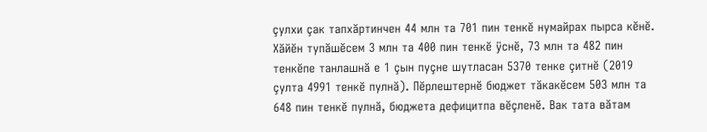çулхи çак тапхăртинчен 44 млн та 701 пин тенкĕ нумайрах пырса кĕнĕ. Хăйĕн тупăшĕсем 3 млн та 400 пин тенкĕ ÿснĕ, 73 млн та 482 пин тенкĕпе танлашнă е 1 çын пуçне шутласан 5370 тенке çитнĕ (2019 çулта 4991 тенкĕ пулнă). Пĕрлештернĕ бюджет тăкакĕсем 503 млн та 648 пин тенкĕ пулнă, бюджета дефицитпа вĕçленĕ. Вак тата вăтам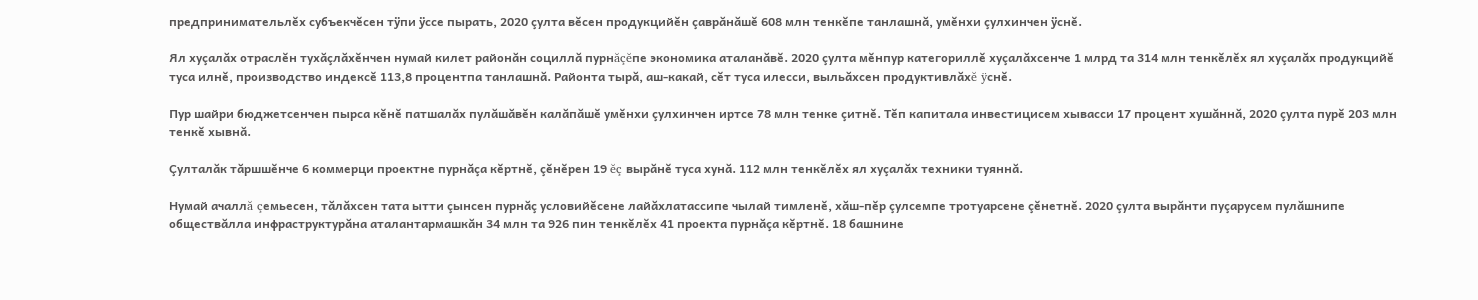предпринимательлĕх субъекчĕсен тÿпи ÿссе пырать, 2020 çулта вĕсен продукцийĕн çаврăнăшĕ 608 млн тенкĕпе танлашнă, умĕнхи çулхинчен ÿснĕ.

Ял хуçалăх отраслĕн тухăçлăхĕнчен нумай килет районăн социллă пурнăçĕпе экономика аталанăвĕ. 2020 çулта мĕнпур категориллĕ хуçалăхсенче 1 млрд та 314 млн тенкĕлĕх ял хуçалăх продукцийĕ туса илнĕ, производство индексĕ 113,8 процентпа танлашнă. Районта тырă, аш-какай, сĕт туса илесси, выльăхсен продуктивлăхĕ ÿснĕ.

Пур шайри бюджетсенчен пырса кĕнĕ патшалăх пулăшăвĕн калăпăшĕ умĕнхи çулхинчен иртсе 78 млн тенке çитнĕ. Тĕп капитала инвестицисем хывасси 17 процент хушăннă, 2020 çулта пурĕ 203 млн тенкĕ хывнă.

Çулталăк тăршшĕнче 6 коммерци проектне пурнăçа кĕртнĕ, çĕнĕрен 19 ĕç вырăнĕ туса хунă. 112 млн тенкĕлĕх ял хуçалăх техники туяннă.

Нумай ачаллă çемьесен, тăлăхсен тата ытти çынсен пурнăç условийĕсене лайăхлатассипе чылай тимленĕ, хăш-пĕр çулсемпе тротуарсене çĕнетнĕ. 2020 çулта вырăнти пуçарусем пулăшнипе обществăлла инфраструктурăна аталантармашкăн 34 млн та 926 пин тенкĕлĕх 41 проекта пурнăçа кĕртнĕ. 18 башнине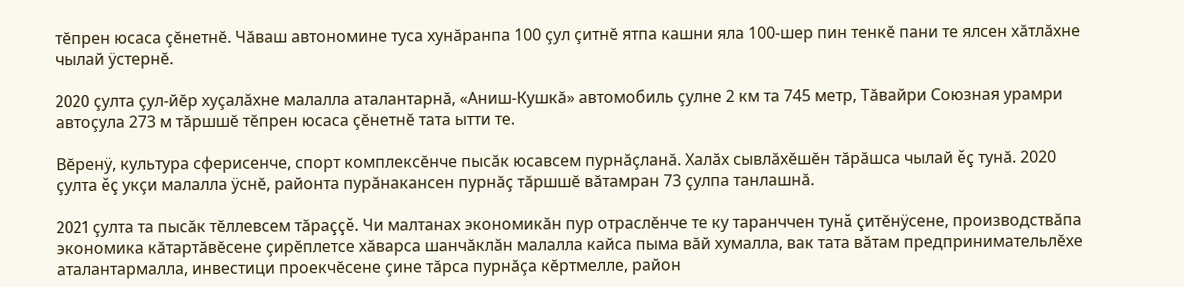тĕпрен юсаса çĕнетнĕ. Чăваш автономине туса хунăранпа 100 çул çитнĕ ятпа кашни яла 100-шер пин тенкĕ пани те ялсен хăтлăхне чылай ÿстернĕ.

2020 çулта çул-йĕр хуçалăхне малалла аталантарнă, «Аниш-Кушкă» автомобиль çулне 2 км та 745 метр, Тăвайри Союзная урамри автоçула 273 м тăршшĕ тĕпрен юсаса çĕнетнĕ тата ытти те.

Вĕренÿ, культура сферисенче, спорт комплексĕнче пысăк юсавсем пурнăçланă. Халăх сывлăхĕшĕн тăрăшса чылай ĕç тунă. 2020 çулта ĕç укçи малалла ÿснĕ, районта пурăнакансен пурнăç тăршшĕ вăтамран 73 çулпа танлашнă.

2021 çулта та пысăк тĕллевсем тăраççĕ. Чи малтанах экономикăн пур отраслĕнче те ку таранччен тунă çитĕнÿсене, производствăпа экономика кăтартăвĕсене çирĕплетсе хăварса шанчăклăн малалла кайса пыма вăй хумалла, вак тата вăтам предпринимательлĕхе аталантармалла, инвестици проекчĕсене çине тăрса пурнăçа кĕртмелле, район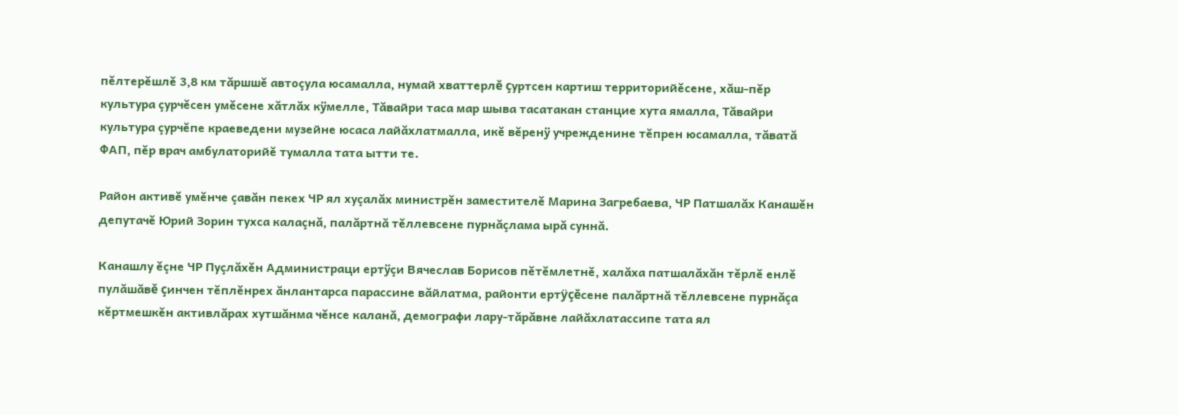пĕлтерĕшлĕ 3,8 км тăршшĕ автоçула юсамалла, нумай хваттерлĕ çуртсен картиш территорийĕсене, хăш-пĕр культура çурчĕсен умĕсене хăтлăх кÿмелле, Тăвайри таса мар шыва тасатакан станцие хута ямалла, Тăвайри культура çурчĕпе краеведени музейне юсаса лайăхлатмалла, икĕ вĕренÿ учрежденине тĕпрен юсамалла, тăватă ФАП, пĕр врач амбулаторийĕ тумалла тата ытти те.

Район активĕ умĕнче çавăн пекех ЧР ял хуçалăх министрĕн заместителĕ Марина Загребаева, ЧР Патшалăх Канашĕн депутачĕ Юрий Зорин тухса калаçнă, палăртнă тĕллевсене пурнăçлама ырă суннă.

Канашлу ĕçне ЧР Пуçлăхĕн Администраци ертÿçи Вячеслав Борисов пĕтĕмлетнĕ, халăха патшалăхăн тĕрлĕ енлĕ пулăшăвĕ çинчен тĕплĕнрех ăнлантарса парассине вăйлатма, районти ертÿçĕсене палăртнă тĕллевсене пурнăçа кĕртмешкĕн активлăрах хутшăнма чĕнсе каланă, демографи лару-тăрăвне лайăхлатассипе тата ял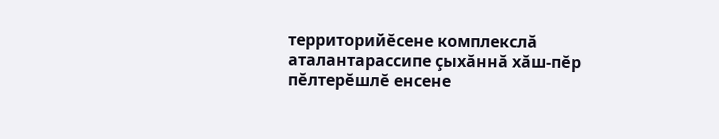территорийĕсене комплекслă аталантарассипе çыхăннă хăш-пĕр пĕлтерĕшлĕ енсене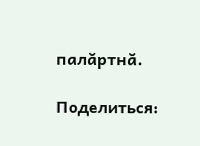палăртнă.

Поделиться: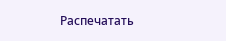Распечатать